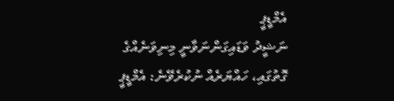އެމްޑީޕީ
ނަޝީދު ވަޑައިގަންނަވާނީ މިނިވަނެއްގެ ގޮތުގައި، ހައްޔަރެއް ނުކުރެވޭނެ: އެމްޑީޕީ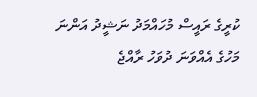ކުރީގެ ރައީސް މުހައްމަދު ނަޝީދު އަންނަ މަހުގެ އެއްވަނަ ދުވަހު ރާއްޖެ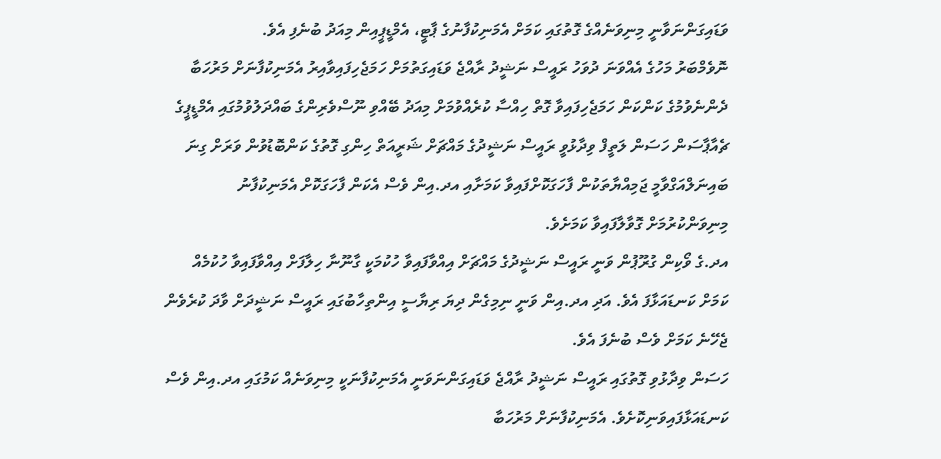ވަޑައިގަންނަވާނީ މިނިވަނެއްގެ ގޮތުގައި ކަމަށް އެމަނިކުފާނުގެ ޕާޓީ، އެމްޑީޕީއިން މިއަދު ބުނެފި އެވެ.
ނޮވެމްބަރު މަހުގެ އެއްވަނަ ދުވަހު ރައީސް ނަޝީދު ރާއްޖެ ވަޑައިގަތުމަށް ހަމަޖެހިފައިވާއިރު އެމަނިކުފާނަށް މަރުހަބާ ދެންނެވުމުގެ ކަންކަން ހަމަޖެހިފައިވާ ގޮތް ހިއްސާ ކުރެއްވުމަށް މިއަދު ބޭއްވި ނޫސްވެރިންގެ ބައްދަލުވުމުގައި އެމްޑީޕީގެ ޗެއާޕާސަން ހަސަން ލަތީފް ވިދާޅުވީ ރައީސް ނަޝީދުގެ މައްޗަށް ޝަރީއަތް ހިންގި ގޮތުގެ ކަންބޮޑުވުން ވަރަށް ގިނަ ބައިނަލްއަގްވާމީ ޖަމިއްޔާތަކުން ފާހަގަކޮށްފައިވާ ކަމަށާއި އދ.އިން ވެސް އެކަން ފާހަގަކޮށް އެމަނިކުފާނު މިނިވަންކުރުމަށް ގޮވާލާފައިވާ ކަމަށެވެ.
އދ.ގެ ވޯކިން ގުރޫޕުން ވަނީ ރައީސް ނަޝީދުގެ މައްޗަށް އިއްވާފައިވާ ހުކުމަކީ ގާނޫނާ ހިލާފަށް އިއްވާފައިވާ ހުކުމެއް ކަމަށް ކަނޑައަޅާފަ އެވެ. އަދި އދ.އިން ވަނީ ނިމިގެން ދިޔަ ރިޔާސީ އިންތިހާބުގައި ރައީސް ނަޝީދަށް ވާދަ ކުރެވެން ޖެހޭނެ ކަމަށް ވެސް ބުނެފަ އެވެ.
ހަސަން ވިދާޅުވި ގޮތުގައި ރައީސް ނަޝީދު ރާއްޖެ ވަޑައިގަންނަވަނީ އެމަނިކުފާނަކީ މިނިވަނެއް ކަމުގައި އދ.އިން ވެސް ކަނޑައަޅާފައިވަނިކޮށެވެ. އެމަނިކުފާނަށް މަރުހަބާ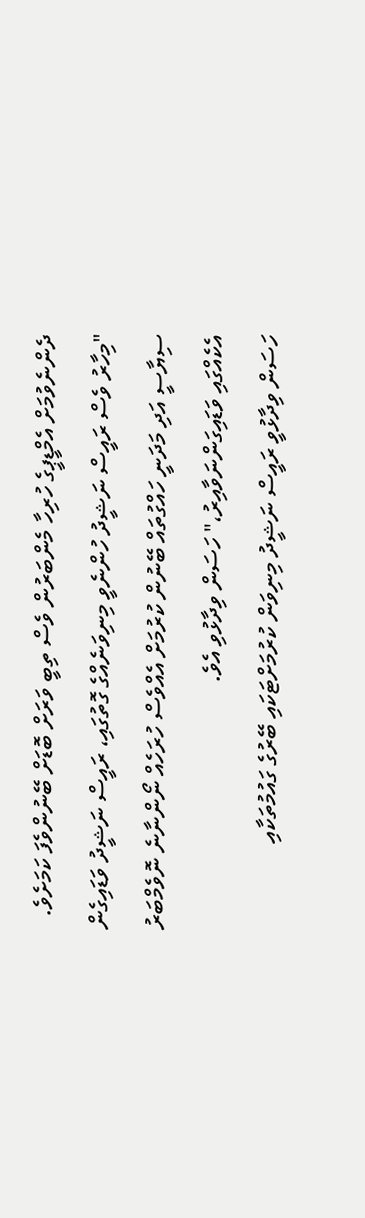ދެންނެވުމަށް އެމްޑީޕީގެ ހުރިހާ މެންބަރުން ވެސް ތިބީ ވަރަށް ބޮޑަށް ބޭނުންވެފަ ކަމަށެވެ.
"މިހާރު ވެސް ރައީސް ނަޝީދު ހުންނެވީ މިނިވަނެއްގެ ގޮތުގައި، ރައީސް ނަޝީދު ވަޑައިގެން ސިޔާސީ އަދި މަދަނީ ހައްގުތައް ބޭނުން ކުރުމަށް އެއްވެސް ހުރަހެއް ނޯންނާނެ ނޮވެމްބަރު އެކެއްގައި ވަޑައިގަންނަވާއިރު،" ހަސަން ވިދާޅުވި އެވެ.
ހަސަން ވިދާޅުވީ ރައީސް ނަޝީދު މިނިވަން ކުރުމަށްޓަކައި ބޭރުގެ ގައުމުތަކާއި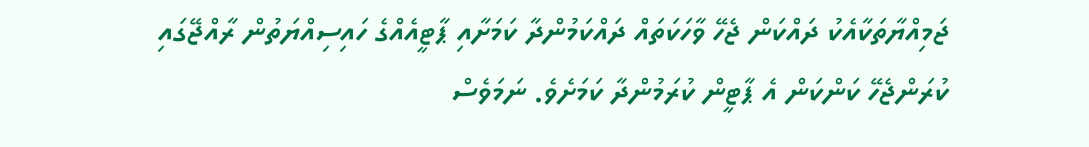ޖަމިއްޔާތަކާއެކު ދައްކަން ޖެހޭ ވާހަކަތައް ދައްކަމުންދާ ކަމަށާއި ޕާޓީއެއްގެ ހައިސިއްޔަތުން ރާއްޖޭގައި ކުރަންޖެހޭ ކަންކަން އެ ޕާޓީން ކުރަމުންދާ ކަމަށެވެ. ނަމަވެސް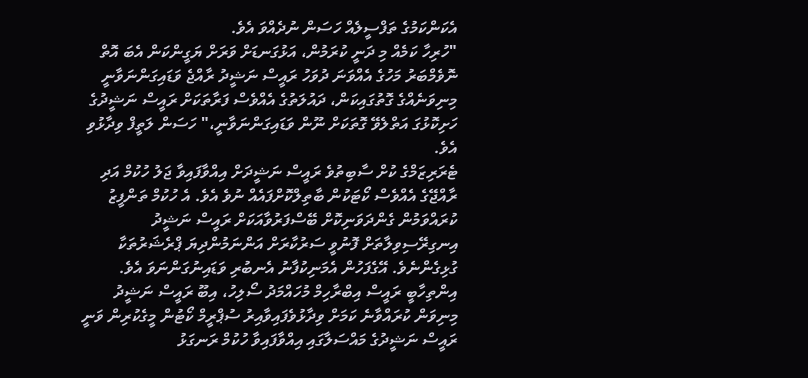އެކަންކަމުގެ ތަފްސީލެއް ހަސަން ނުދެއްވަ އެވެ.
"ހުރިހާ ކަމެއް މި ދަނީ ކުރަމުން، އަޅުގަނޑަށް ވަރަށް ޔަގީންކަން އެބަ އޮތް ނޮވެމްބަރު މަހުގެ އެއްވަނަ ދުވަހު ރައީސް ނަޝީދު ރާއްޖެ ވަޑައިގަންނަވާނީ މިނިވަނެއްގެ ގޮތުގައިކަން، ދައުލަތުގެ އެއްވެސް ފަރާތަކަށް ރައީސް ނަޝީދުގެ ހަށިކޮޅުގަ އަތްލެވޭ ގޮތަކަށް ނޫން ވަޑައިގަންނަވާނީ،" ހަސަން ލަތީފް ވިދާޅުވި އެވެ.
ޓެރަރިޒަމްގެ ކުށް ސާބިތުވެ ރައީސް ނަޝީދަށް އިއްވާފައިވާ ޖަލު ހުކުމް އަދި ރާއްޖޭގެ އެއްވެސް ކޯޓަކުން ބާތިލްކޮށްފައެއް ނުވެ އެވެ. އެ ހުކުމް ތަންފީޒު ކުރައްވަމުން ގެންދަވަނިކޮށް ބޭސްފަރުވާއަކަށް ރައީސް ނަޝީދު އިނގިރޭސިވިލާތަށް ފޮނުވީ ސަރުކާރަށް އަންނަމުންދިޔަ ޕްރެޝަރުތަކާ ގުޅިގެންނެވެ. އޭގެފަހުން އެމަނިކުފާނު އެނބުރި ވަޑައިނުގަންނަވަ އެވެ.
އިންތިހާބީ ރައީސް އިބްރާހިމް މުހައްމަދު ސޯލިހު، އިބޫ ރައީސް ނަޝީދު މިނިވަން ކުރައްވާނެ ކަމަށް ވިދާޅުވެފައިވާއިރު ސުޕްރީމް ކޯޓުން މީގެކުރިން ވަނީ ރައީސް ނަޝީދުގެ މައްސަލާގައި އިއްވާފައިވާ ހުކުމް ރަނގަޅު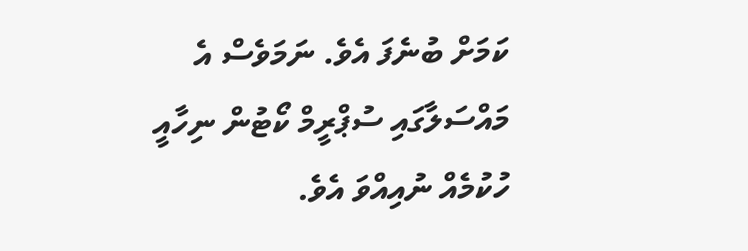ކަމަށް ބުނެފަ އެވެ. ނަމަވެސް އެ މައްސަލާގައި ސުޕްރީމް ކޯޓުން ނިހާއީ ހުކުމެއް ނުއިއްވަ އެވެ.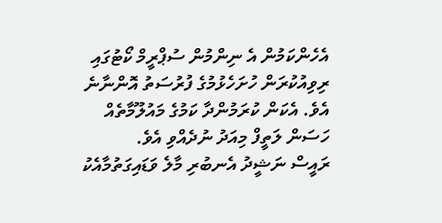އެހެންކަމުން އެ ނިންމުން ސުޕްރީމް ކޯޓުގައި ރިވިއުކުރަން ހުށަހެޅުމުގެ ފުރުސަތު އޮންނާނެ އެވެ. އެކަން ކުރަމުންދާ ކަމުގެ މައުލޫމާތެއް ހަސަން ލަތީފް މިއަދު ނުދެއްވި އެވެ.
ރައީސް ނަޝީދު އެނބުރި މާލެ ވަޑައިގަތުމާއެކު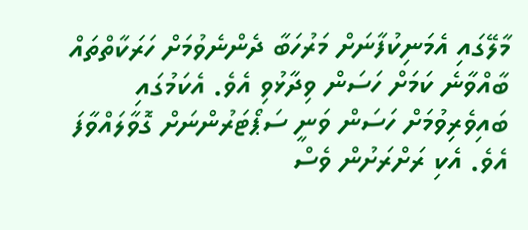މާލޭގައި އެމަނިކުފާނަށް މަރުހަބާ ދެންނެވުމަށް ހަރަކާތްތައް ބާއްވާނެ ކަމަށް ހަސަން ވިދާޅުވި އެވެ. އެކަމުގައި ބައިވެރިވުމަށް ހަސަން ވަނީ ސަޕޯޓަރުންނަށް ގޮވާލައްވާފަ އެވެ. އެކި ރަށްރަށުން ވެސް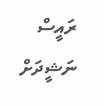ރައީސް ނަޝީދަށް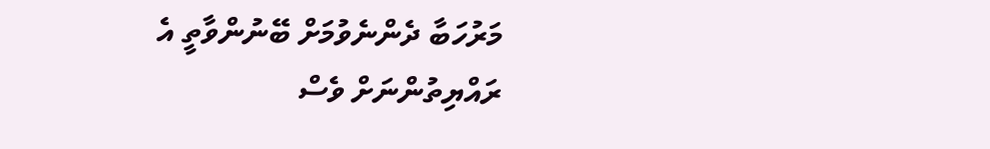މަރުހަބާ ދެންނެވުމަށް ބޭނުންވާތީ އެ ރައްޔިތުންނަށް ވެސް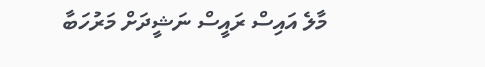މާލެ އައިސް ރައީސް ނަޝީދަށް މަރުހަބާ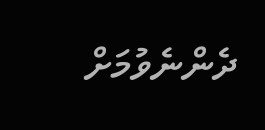ދެންނެވުމަށް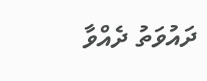ދައުވަތު ދެއްވާ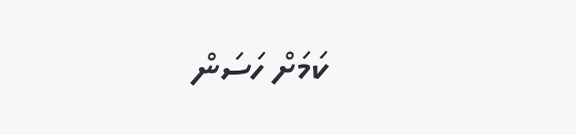ކަމަށް ހަސަން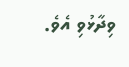ވިދާޅުވި އެވެ.